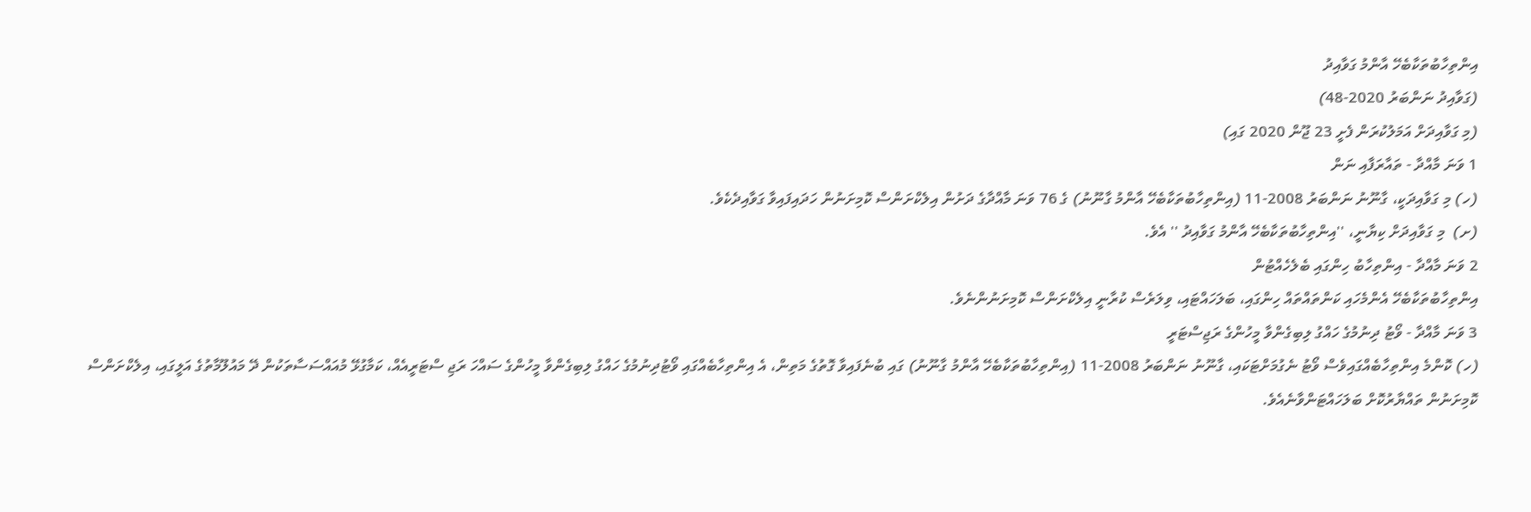އިންތިހާބުތަކާބެހޭ އާންމު ގަވާއިދު
(ގަވާއިދު ނަންބަރު 2020-48)
(މި ގަވާއިދަށް އަމަލުކުރަން ފެށީ 23 ޖޫން 2020 ގައި)
1 ވަނަ މާއްދާ - ތައާރަފާއި ނަން
(ހ) މި ގަވާއިދަކީ، ގާނޫނު ނަންބަރު 2008-11 (އިންތިހާބުތަކާބެހޭ އާންމު ގާނޫނު) ގެ 76 ވަނަ މާއްދާގެ ދަށުން އިލެކްށަންސް ކޮމިށަނުން ހަދައިފައިވާ ގަވާއިދެކެވެ.
(ށ)  މި ގަވާއިދަށް ކިޔާނީ، ''އިންތިހާބުތަކާބެހޭ އާންމު ގަވާއިދު '' އެވެ.
2 ވަނަ މާއްދާ - އިންތިހާބު ހިންގައި ބެލެހެއްޓުން
އިންތިހާބުތަކާބެހޭ އެންމެހައި ކަންތައްތައް ހިންގައި، ބަލަހައްޓައި، ވިލަރެސް ކުރާނީ އިލެކްށަންސް ކޮމިށަނުންނެވެ.
3 ވަނަ މާއްދާ - ވޯޓު ދިނުމުގެ ހައްގު ލިބިގެންވާ މީހުންގެ ރަޖިސްޓަރީ
(ހ) ކޮންމެ އިންތިހާބެއްގައިވެސް ވޯޓު ނެގުމަށްޓަކައި، ގާނޫނު ނަންބަރު 2008-11 (އިންތިހާބުތަކާބެހޭ އާންމު ގާނޫނު) ގައި ބުނެފައިވާ ގޮތުގެ މަތިން، އެ އިންތިހާބެއްގައި ވޯޓުދިނުމުގެ ހައްގު ލިބިގެންވާ މީހުންގެ ސައްހަ ރަޖި ސްޓަރީއެއް، ކަމާގުޅޭ މުއައްސަސާތަކުން ދޭ މައުލޫމާތުގެ އަލީގައި، އިލެކްށަންސް ކޮމިށަނުން ތައްޔާރުކޮށް ބަލަހައްޓަންވާނެއެވެ.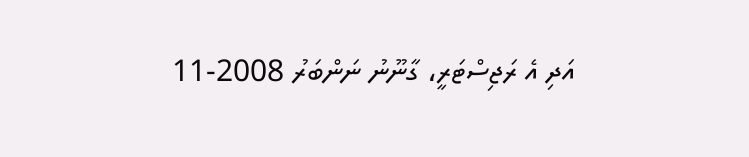އަދި އެ ރަޖިސްޓަރީ، ގާނޫނު ނަންބަރު 2008-11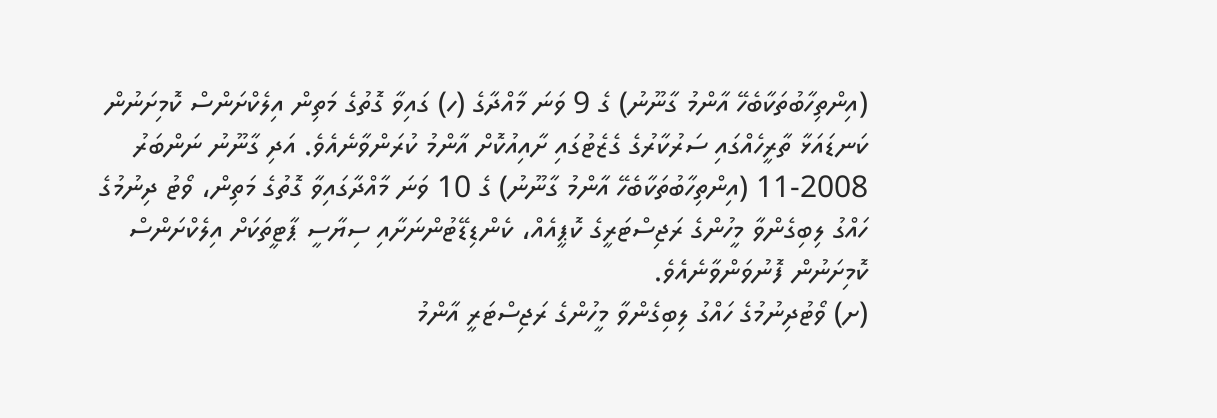(އިންތިހާބުތަކާބެހޭ އާންމު ގާނޫނު) ގެ 9 ވަނަ މާއްދާގެ (ހ) ގައިވާ ގޮތުގެ މަތިން އިލެކްށަންސް ކޮމިށަނުން ކަނޑައަޅާ ތާރީހެއްގައި ސަރުކާރުގެ ގެޒެޓުގައި ށާއިއުކޮށް އާންމު ކުރަންވާނެއެވެ. އަދި ގާނޫނު ނަންބަރު 2008-11 (އިންތިހާބުތަކާބެހޭ އާންމު ގާނޫނު) ގެ 10 ވަނަ މާއްދާގައިވާ ގޮތުގެ މަތިން، ވޯޓު ދިނުމުގެ ހައްގު ލިބިގެންވާ މީހުންގެ ރަޖިސްޓަރީގެ ކޮޕީއެއް، ކެންޑިޑޭޓުންނަށާއި ސިޔާސީ ޕާޓީތަކަށް އިލެކްށަންސް ކޮމިށަނުން ފޮނުވަންވާނެއެވެ.
(ށ) ވޯޓުދިނުމުގެ ހައްގު ލިބިގެންވާ މީހުންގެ ރަޖިސްޓަރީ އާންމު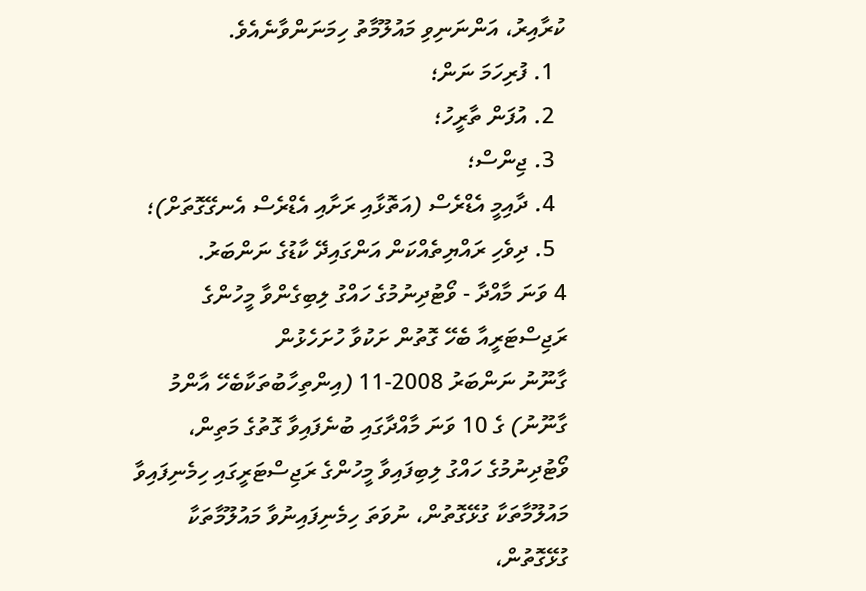ކުރާއިރު، އަންނަނިވި މައުލޫމާތު ހިމަނަންވާނެއެވެ.
  1. ފުރިހަމަ ނަން؛
  2. އުފަން ތާރީހު؛
  3. ޖިންސް؛
  4. ދާއިމީ އެޑްރެސް (އަތޮޅާއި ރަށާއި އެޑްރެސް އެނގޭގޮތަށް)؛
  5. ދިވެހި ރައްޔިތެއްކަން އަންގައިދޭ ކާޑުގެ ނަންބަރު.
4 ވަނަ މާއްދާ - ވޯޓުދިނުމުގެ ހައްގު ލިބިގެންވާ މީހުންގެ ރަޖިސްޓަރީއާ ބެހޭ ގޮތުން ށަކުވާ ހުށަހެޅުން
ގާނޫނު ނަންބަރު 2008-11 (އިންތިހާބުތަކާބެހޭ އާންމު ގާނޫނު) ގެ 10 ވަނަ މާއްދާގައި ބުނެފައިވާ ގޮތުގެ މަތިން، ވޯޓުދިނުމުގެ ހައްގު ލިބިފައިވާ މީހުންގެ ރަޖިސްޓަރީގައި ހިމެނިފައިވާ މައުލޫމާތަކާ ގުޅޭގޮތުން، ނުވަތަ ހިމެނިފައިނުވާ މައުލޫމާތަކާ ގުޅޭގޮތުން،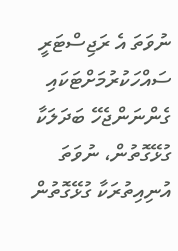ނުވަތަ އެ ރަޖިސްޓަރީ ސައްހަކުރުމަށްޓަކައި ގެންނަންޖެހޭ ބަދަލަކާ ގުޅޭގޮތުން، ނުވަތަ އުނިއިތުރަކާ ގުޅޭގޮތުން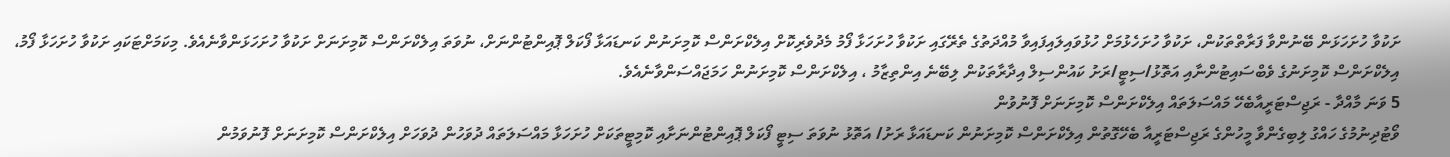ށަކުވާ ހުށަހަޅަން ބޭނުންވާ ފަރާތްތަކުން، ށަކުވާ ހުށަހެޅުމަށް ހުޅުވައިލައިފައިވާ މުއްދަތުގެ ތެރޭގައި ށަކުވާ ހުށަހަޅާ ފޯމު މެދުވެރިކޮށް އިލެކްށަންސް ކޮމިށަނުން ކަނޑައަޅާ ފޯކަލް ޕޮއިންޓުންނަށް، ނުވަތަ އިލެކްށަންސް ކޮމިށަނަށް ށަކުވާ ހުށަހަޅަންވާނެއެވެ. މިކަމަށްޓަކައި ށަކުވާ ހުށަހަޅާ ފޯމު، އިލެކްށަންސް ކޮމިށަނުގެ ވެބްސައިޓުންނާއި އަތޮޅު/ސިޓީ/ރަށު ކައުންސިލް އިދާރާތަކުން ލިބޭނެ އިންތިޒާމު ، އިލެކްށަންސް ކޮމިށަނުން ހަމަޖައްސަންވާނެއެވެ.
5 ވަނަ މާއްދާ - ރަޖިސްޓަރީއާބެހޭ މައްސަލަތައް އިލެކްށަންސް ކޮމިށަނަށް ފޮނުވުން
ވޯޓުދިނުމުގެ ހައްގު ލިބިގެންވާ މީހުންގެ ރަޖިސްޓަރީއާ ބެހޭގޮތުން އިލެކްށަންސް ކޮމިށަނުން ކަނޑައަޅާ ރަށު/ އަތޮޅު ނުވަތަ ސިޓީ ފޯކަލް ޕޮއިންޓުންނަށާއި ކޮމިޓީތަކަށް ހުށަހަޅާ މައްސަލަތައް ދުވަހުން ދުވަހަށް އިލެކްށަންސް ކޮމިށަނަށް ފޮނުވަމުން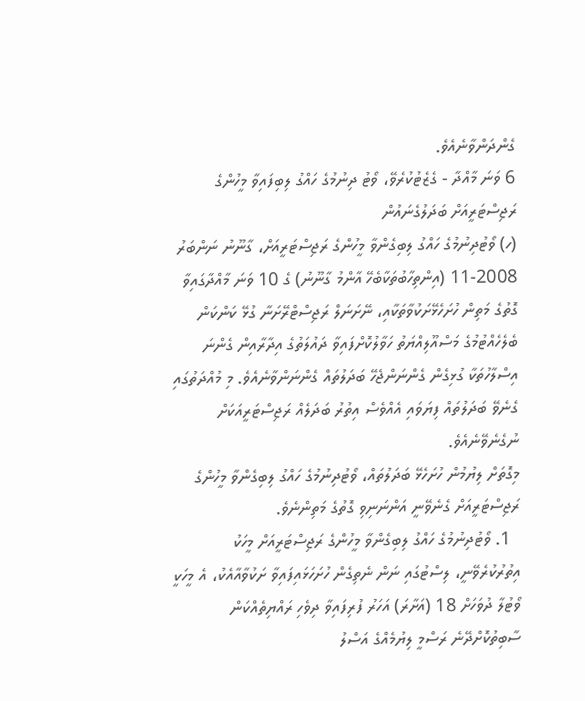ގެންދަންވާނެއެވެ.
6 ވަނަ މާއްދާ - ގެޒެޓުކުރެވޭ، ވޯޓު ދިނުމުގެ ހައްގު ލިބިފައިވާ މީހުންގެ ރަޖިސްޓަރީއަށް ބަދަލުގެނައުން
(ހ) ވޯޓުދިނުމުގެ ހައްގު ލިބިގެންވާ މީހުންގެ ރަޖިސްޓަރީއަށް، ގާނޫނު ނަންބަރު 2008-11 (އިންތިހާބުތަކާބެހޭ އާންމު ގާނޫނު) ގެ 10 ވަނަ މާއްދާގައިވާ ގޮތުގެ މަތިން ހުށަހެޅޭށަކުވާތަކާއި، ނޭށަނަލް ރަޖިސްޓްރޭށަނާ ގުޅޭ ކަންކަން ބެލެހެއްޓުމުގެ މަސްއޫލިއްޔަތު ހަވާލުކޮށްފައިވާ ދައުލަތުގެ އިދާރާއިން ގެންނަ އިސްލާހުތަކާ ގުޅިގެން ގެންނަންޖެހޭ ބަދަލުތައް ގެންނަންވާނެއެވެ. މި މުއްދަތުގައި ގެނެވޭ ބަދަލުތައް ފިޔަވައި އެއްވެސް އިތުރު ބަދަލެއް ރަޖިސްޓަރީއަކަށް ނުގެނެވޭނެއެވެ.
މިގޮތަށް ލިޔުމުން ހުށަހެޅޭ ބަދަލުތައް، ވޯޓުދިނުމުގެ ހައްގު ލިބިގެންވާ މީހުންގެ ރަޖިސްޓަރީއަށް ގެނެވޭނީ އަންނަނިވި ގޮތުގެ މަތިންނެވެ.
  1. ވޯޓުދިނުމުގެ ހައްގު ލިބިގެންވާ މީހުންގެ ރަޖިސްޓަރީއަށް މީހަކު އިތުރުކުރެވޭނީ، ލިސްޓުގައި ނަން ނެތިގެން ހުށަހަޅައިފައިވާ ށަކުވާއާއެކު، އެ މީހަކީ ވޯޓުލާ ދުވަހަށް 18 (އަށާރަ) އަހަރު ފުރިފައިވާ ދިވެހި ރައްޔިތެއްކަން ސާބިތުކޮށްދޭނެ ރަސްމީ ލިޔުމެއްގެ އަސްލު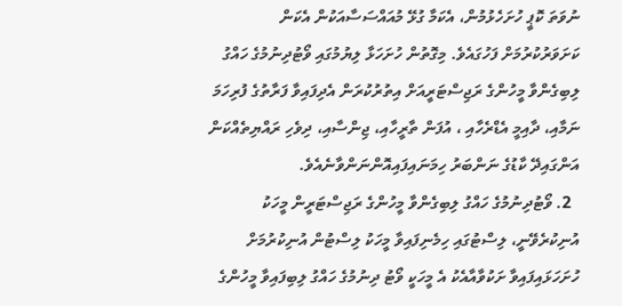ނުވަތަ ކޮޕީ ހުށަހެޅުމުން، އެކަމާ ގުޅޭ މުއައްސަސާއަކުން އެކަން ކަށަވަރުކުރުމަށް ފަހުގައެވެ. މިގޮތުން ހުށަހަޅާ ލިޔުމުގައި ވޯޓުދިނުމުގެ ހައްގު ލިބިގެންވާ މީހުންގެ ރަޖިސްޓަރީއަށް އިތުރުކުރަން އެދިފައިވާ ފަރާތުގެ ފުރިހަމަ ނަމާއި، ދާއިމީ އެޑްރެހާއި ، އުފަން ތާރީހާއި، ޖިންސާއި، ދިވެހި ރައްޔިތެއްކަން އަންގައިދޭ ކާޑުގެ ނަންބަރު ހިމަނައިފައިއޮންނަންވާނެއެވެ.
  2. ވޯޓުދިނުމުގެ ހައްގު ލިބިގެންވާ މީހުންގެ ރަޖިސްޓަރީން މީހަކު އުނިކުރެވޭނީ، ލިސްޓުގައި ހިމެނިފައިވާ މީހަކު ލިސްޓުން އުނިކުރުމަށް ހުށަހަޅައިފައިވާ ށަކުވާއާއެކު އެ މީހަކީ ވޯޓު ދިނުމުގެ ހައްގު ލިބިފައިވާ މީހުންގެ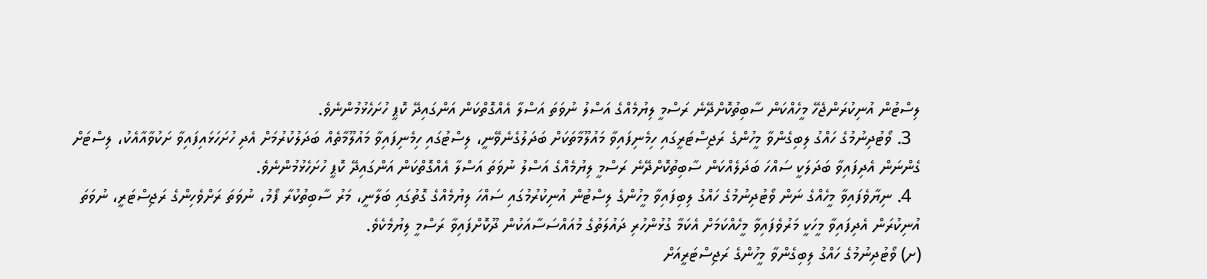ލިސްޓުން އުނިކުރަންޖެހޭ މީހެއްކަން ސާބިތުކޮށްދޭނެ ރަސްމީ ލިޔުމެއްގެ އަސްލު ނުވަތަ އަސްލާ އެއްގޮތްކަން އަންގައިދޭ ކޮޕީ ހުށަހެޅުމުންނެވެ.
  3. ވޯޓުދިނުމުގެ ހައްގު ލިބިގެންވާ މީހުންގެ ރަޖިސްޓަރީގައި ހިމެނިފައިވާ މައުލޫމާތަކަށް ބަދަލުގެނެވޭނީ، ލިސްޓުގައި ހިމެނިފައިވާ މައުލޫމާތެއް ބަދަލުކުރުމަށް އެދި ހުށަހަޅައިފައިވާ ށަކުވާއާއެކު، ލިސްޓަށް ގެންނަން އެދިފައިވާ ބަދަލަކީ ސައްހަ ބަދަލެއްކަން ސާބިތުކޮށްދޭނެ ރަސްމީ ލިޔުމެއްގެ އަސްލު ނުވަތަ އަސްލާ އެއްގޮތްކަން އަންގައިދޭ ކޮޕީ ހުށަހެޅުމުންނެވެ.
  4. ނިޔާވެފައިވާ މީހެއްގެ ނަން ވޯޓުދިނުމުގެ ހައްގު ލިބިފައިވާ މީހުންގެ ލިސްޓުން އުނިކުރުމުގައި ސައްހަ ލިޔުމެއްގެ ގޮތުގައި ބަލާނީ، މަރު ސާބިތުކުރާ ފޯމު، ނުވަތަ ރަށްވެހިންގެ ރަޖިސްޓަރީ، ނުވަތަ އުނިކުރަން އެދިފައިވާ މީހަކީ މަރުވެފައިވާ މީހެއްކަމަށް އެކަމާ ގުޅުންހުރި ދައުލަތުގެ މުއައްސަސާއަކުން ދޫކޮށްފައިވާ ރަސްމީ ލިޔުމެކެވެ.
(ށ) ވޯޓުދިނުމުގެ ހައްގު ލިބިގެންވާ މީހުންގެ ރަޖިސްޓަރީއަށް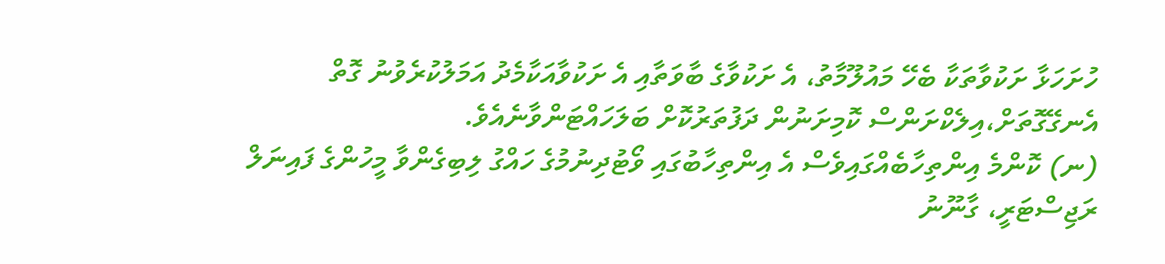ހުށަހަޅާ ށަކުވާތަކާ ބެހޭ މައުލޫމާތު، އެ ށަކުވާގެ ބާވަތާއި އެ ށަކުވާއަކާމެދު އަމަލުކުރެވުނު ގޮތް އެނގޭގޮތަށް،އިލެކްށަންސް ކޮމިށަނުން ދަފުތަރުކޮށް ބަލަހައްޓަންވާނެއެވެ.
(ނ) ކޮންމެ އިންތިހާބެއްގައިވެސް އެ އިންތިހާބުގައި ވޯޓުދިނުމުގެ ހައްގު ލިބިގެންވާ މީހުންގެ ފައިނަލް ރަޖިސްޓަރީ، ގާނޫނު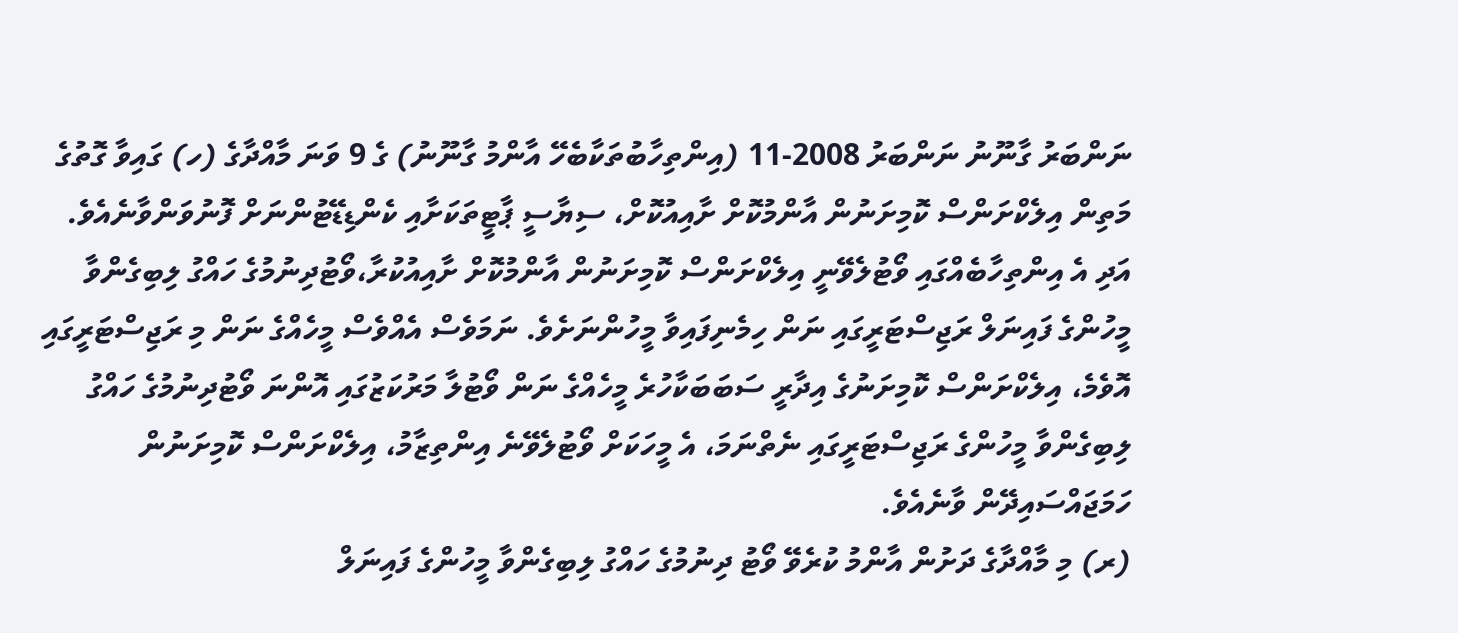ނަންބަރު ގާނޫނު ނަންބަރު 2008-11 (އިންތިހާބުތަކާބެހޭ އާންމު ގާނޫނު) ގެ 9 ވަނަ މާއްދާގެ (ހ) ގައިވާ ގޮތުގެ މަތިން އިލެކްށަންސް ކޮމިށަނުން އާންމުކޮށް ށާއިއުކޮށް، ސިޔާސީ ޕާޓީތަކަށާއި ކެންޑިޑޭޓުންނަށް ފޮނުވަންވާނެއެވެ. އަދި އެ އިންތިހާބެއްގައި ވޯޓުލެވޭނީ އިލެކްށަންސް ކޮމިށަނުން އާންމުކޮށް ށާއިއުކުރާ،ވޯޓުދިނުމުގެ ހައްގު ލިބިގެންވާ މީހުންގެ ފައިނަލް ރަޖިސްޓަރީގައި ނަން ހިމެނިފައިވާ މީހުންނަށެވެ. ނަމަވެސް އެއްވެސް މީހެއްގެ ނަން މި ރަޖިސްޓަރީގައި އޮވެމެ، އިލެކްށަންސް ކޮމިށަނުގެ އިދާރީ ސަބަބަކާހުރެ މީހެއްގެ ނަން ވޯޓުލާ މަރުކަޒުގައި އޮންނަ ވޯޓުދިނުމުގެ ހައްގު ލިބިގެންވާ މީހުންގެ ރަޖިސްޓަރީގައި ނެތްނަމަ، އެ މީހަކަށް ވޯޓުލެވޭނެ އިންތިޒާމު، އިލެކްށަންސް ކޮމިށަނުން ހަމަޖައްސައިދޭން ވާނެއެވެ.
(ރ) މި މާއްދާގެ ދަށުން އާންމު ކުރެވޭ ވޯޓު ދިނުމުގެ ހައްގު ލިބިގެންވާ މީހުންގެ ފައިނަލް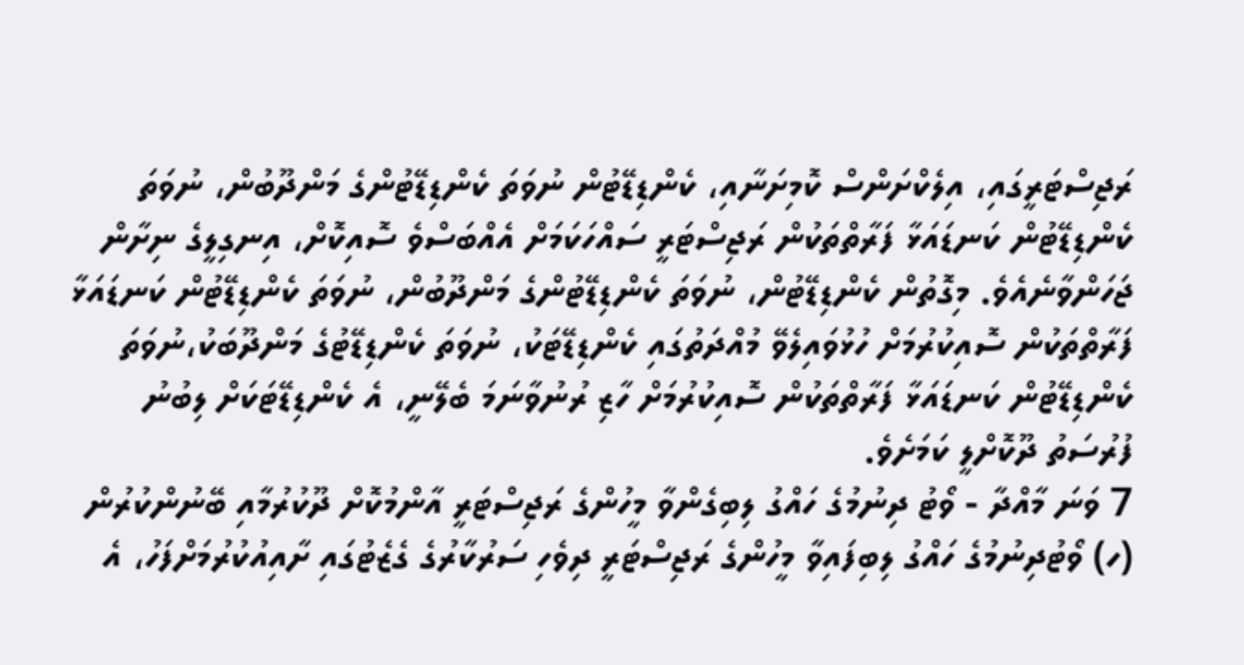ރަޖިސްޓަރީގައި، އިލެކްށަންސް ކޮމިށަނާއި، ކެންޑިޑޭޓުން ނުވަތަ ކެންޑިޑޭޓުންގެ މަންދޫބުން، ނުވަތަ ކެންޑިޑޭޓުން ކަނޑައަޅާ ފަރާތްތަކުން ރަޖިސްޓަރީ ސައްހަކަމަށް އެއްބަސްވެ ސޮއިކޮށް، އިނގިލީގެ ނިށާން ޖަހަންވާނެއެވެ. މިގޮތުން ކެންޑިޑޭޓުން، ނުވަތަ ކެންޑިޑޭޓުންގެ މަންދޫބުން، ނުވަތަ ކެންޑިޑޭޓުން ކަނޑައަޅާ ފަރާތްތަކުން ސޮއިކުރުމަށް ހުޅުވައިލެވޭ މުއްދަތުގައި ކެންޑިޑޭޓަކު، ނުވަތަ ކެންޑިޑޭޓުގެ މަންދޫބަކު،ނުވަތަ ކެންޑިޑޭޓުން ކަނޑައަޅާ ފަރާތްތަކުން ސޮއިކުރުމަށް ހާޒި ރުނުވާނަމަ ބެލޭނީ، އެ ކެންޑިޑޭޓަކަށް ލިބުނު ފުރުސަތު ދޫކޮށްލީ ކަމަށެވެ.
7 ވަނަ މާއްދާ - ވޯޓު ދިނުމުގެ ހައްގު ލިބިގެންވާ މީހުންގެ ރަޖިސްޓަރީ އާންމުކޮށް ދޫކުރުމާއި ބޭނުންކުރުން
(ހ) ވޯޓުދިނުމުގެ ހައްގު ލިބިފައިވާ މީހުންގެ ރަޖިސްޓަރީ ދިވެހި ސަރުކާރުގެ ގެޒެޓުގައި ށާއިއުކުރުމަށްފަހު، އެ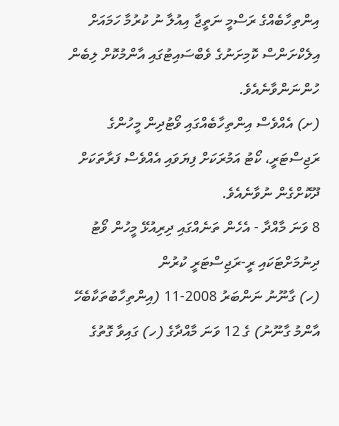އިންތިހާބެއްގެ ރަސްމީ ނަތީޖާ އިއުލާ ނު ކުރުމާ ހަމައަށް އިލެކްށަންސް ކޮމިށަނުގެ ވެބްސައިޓުގައި އާންމުކޮށް ލިބެން ހުންނަންވާނެއެވެ.
(ށ) އެއްވެސް އިންތިހާބެއްގައި ވޯޓުދިން މީހުންގެ ރަޖިސްޓަރީ، ކޯޓު އަމުރަކަށް ފިޔަވައި އެއްވެސް ފަރާތަކަށް ދޫކޮށްގެން ނުވާނެއެވެ.
8 ވަނަ މާއްދާ - އެހެން ތަނެއްގައި ދިރިއުޅޭ މީހުން ވޯޓު ދިނުމަށްޓަކައި ރީ-ރަޖިސްޓަރީ ކުރުން
(ހ) ގާނޫނު ނަންބަރު 2008-11 (އިންތިހާބުތަކާބެހޭ އާންމު ގާނޫނު) ގެ 12 ވަނަ މާއްދާގެ (ހ) ގައިވާ ގޮތުގެ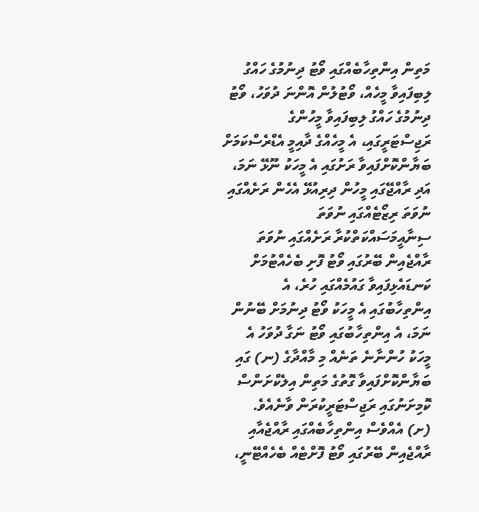މަތިން އިންތިހާބެއްގައި ވޯޓު ދިނުމުގެ ހައްގު ލިބިފައިވާ މީހެއް، ވޯޓުލުން އޮންނަ ދުވަހު، ވޯޓު ދިނުމުގެ ހައްގު ލިބިފައިވާ މީހުންގެ ރަޖިސްޓަރީގައި، އެ މީހެއްގެ ދާއިމީ އެޑްރެސްކަމަށް ބަޔާންކޮށްފައިވާ ރަށުގައި އެ މީހަކު ނޫޅޭ ނަމަ، އަދި ރާއްޖޭގައި މީހުން ދިރިއުޅޭ އެހެން ރަށެއްގައި ނުވަތަ ރިޒޯޓެއްގައި ނުވަތަ ސިނާއީމަސައްކަތްކުރާ ރަށެއްގައި ނުވަތަ ރާއްޖެއިން ބޭރުގައި ވޯޓު ފޮށި ބެހެއްޓުމަށް ކަނޑައެޅިފައިވާ ގައުމެއްގައި ހުރެ، އެ އިންތިހާބުގައި އެ މީހަކު ވޯޓު ދިނުމަށް ބޭނުން  ނަމަ، އެ އިންތިހާބުގައި ވޯޓު ނަގާ ދުވަހު އެ މީހަކު ހުންނާނެ ތަނެއް މި މާއްދާގެ (ނ) ގައި ބަޔާންކޮށްފައިވާ ގޮތުގެ މަތިން އިލެކްށަންސް ކޮމިށަނުގައި ރަޖިސްޓަރީކުރަން ވާނެއެވެ.
(ށ) އެއްވެސް އިންތިހާބެއްގައި ރާއްޖެއާއި ރާއްޖެއިން ބޭރުގައި ވޯޓު ފޮށްޓެއް ބެހެއްޓޭނީ،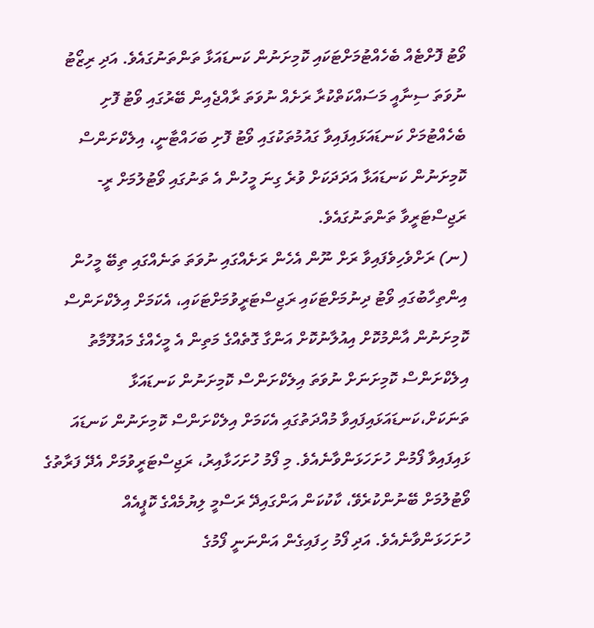ވޯޓު ފޮށްޓެއް ބެހެއްޓުމަށްޓަކައި ކޮމިށަނުން ކަނޑައަޅާ ތަންތަނުގައެވެ. އަދި ރިޒޯޓު ނުވަތަ ސިނާއީ މަސައްކަތްކުރާ ރަށެއް ނުވަތަ ރާއްޖެއިން ބޭރުގައި ވޯޓު ފޮށި ބެހެއްޓުމަށް ކަނޑައަޅައިފައިވާ ގައުމުތަކުގައި ވޯޓު ފޮށި ބަހައްޓާނީ، އިލެކްށަންސް ކޮމިށަނުން ކަނޑައަޅާ އަދަދަކަށް ވުރެ ގިނަ މީހުން އެ ތަނުގައި ވޯޓުލުމަށް ރީ-ރަޖިސްޓަރީވާ ތަންތަނުގައެވެ.
(ނ) ރަށްވެހިވެފައިވާ ރަށް ނޫން އެހެން ރަށެއްގައި ނުވަތަ ތަނެއްގައި ތިބޭ މީހުން އިންތިހާބުގައި ވޯޓު ދިނުމަށްޓަކައި ރަޖިސްޓަރީވުމަށްޓަކައި، އެކަމަށް އިލެކްށަންސް ކޮމިށަނުން އާންމުކޮށް އިއުލާނުކޮށް އަންގާ ގޮތެއްގެ މަތިން އެ މީހެއްގެ މައުލޫމާތު އިލެކްށަންސް ކޮމިށަނަށް ނުވަތަ އިލެކްށަންސް ކޮމިށަނުން ކަނޑައަޅާ ތަނަކަށް،ކަނޑައަޅައިފައިވާ މުއްދަތުގައި އެކަމަށް އިލެކްށަންސް ކޮމިށަނުން ކަނޑައަ ޅައިފައިވާ ފޯމުން ހުށަހަޅަންވާނެއެވެ. މި ފޯމު ހުށަހަޅާއިރު، ރަޖިސްޓަރީވުމަށް އެދޭ ފަރާތުގެ ވޯޓުލުމަށް ބޭނުންކުރެވޭ، ކާކުކަން އަންގައިދޭ ރަސްމީ ލިޔުމެއްގެ ކޮޕީއެއް ހުށަހަޅަންވާނެއެވެ. އަދި ފޯމު ހިފައިގެން އަންނަނީ ފޯމުގެ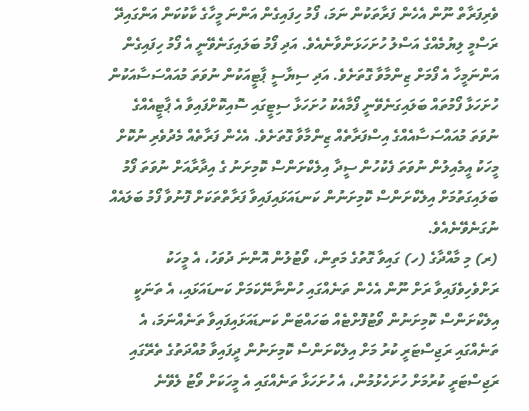ވެރިފަރާތް ނޫން އެހެން ފަރާތަކުން ނަމަ، ފޯމު ހިފައިގެން އަންނަ މީހާގެ ކާކުކަން އަންގައިދޭ ރަސްމީ ލިޔުމެއްގެ އަސްލު ހުށަހަޅަންވާނެއެވެ. އަދި ފޯމު ބަލައިގަނެވޭނީ އެ ފޯމު ހިފައިގެން އަންނަމީހާ އެ ފޯމަށް ޒިންމާވާ ގޮތަށެވެ. އަދި ސިޔާސީ ޕާޓީއަކުން ނުވަތަ މުއައްސަސާއަކުން ހުށަހަޅާ ފޯމުތައް ބަލައިގަނެވޭނީ ފޯމާއެކު ހުށަހަޅާ ސިޓީގައި ސޮއިކޮށްފައިވާ އެ ޕާޓީއެއްގެ ނުވަތަ މުއައްސަސާއެއްގެ އިސްފަރާތެއް ޒިންމާވާ ގޮތަށެވެ. އެހެން ފަރާތެއް މެދުވެރި ނުކޮށް މީހަކު އީމެއިލުން ނުވަތަ ފެކުހުން ސީދާ އިލެކްށަންސް ކޮމިށަނު ގެ އިދާރާއަށް ނުވަތަ ފޯމު ބަލައިގަތުމަށް އިލެކްށަންސް ކޮމިށަނުން ކަނޑައަޅައިފައިވާ ފަރާތްތަކަށް ފޮނުވާ ފޯމު ބަލައެއް ނުގަނެވޭނެއެވެ.
(ރ) މި މާއްދާގެ (ހ) ގައިވާ ގޮތުގެ މަތިން، ވޯޓުލުން އޮންނަ ދުވަހު، އެ މީހަކު ރަށްވެހިވެފައިވާ ރަށް ނޫން އެހެން ތަނެއްގައި ހުންނާނޭކަމަށް ކަނޑައަޅައި، އެ ތަނަކީ އިލެކްށަންސް ކޮމިށަނުން ވޯޓުފޮށްޓެއް ބަހައްޓަން ކަނޑައަޅައިފައިވާ ތަނެއްނަމަ، އެ ތަނެއްގައި ރަޖިސްޓަރީ ކުރު މަށް އިލެކްށަންސް ކޮމިށަނުން ދީފައިވާ މުއްދަތުގެ ތެރޭގައި ރަޖިސްޓަރީ ކުރުމަށް ހުށަހެޅުމުން، އެ ހުށަހަޅާ ތަނެއްގައި އެ މީހަކަށް ވޯޓު ލެވޭނެ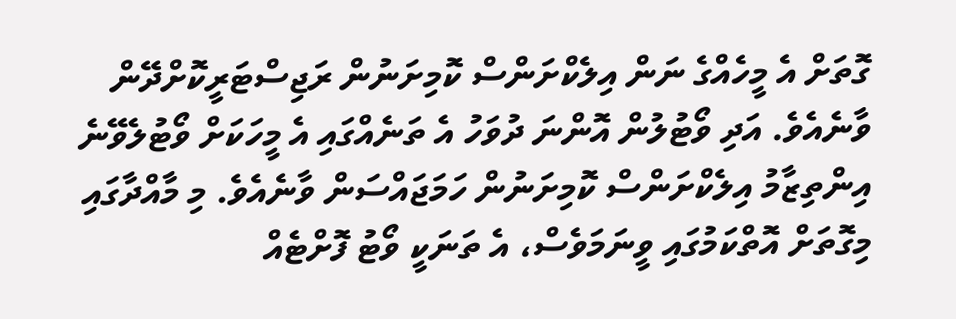ގޮތަށް އެ މީހެއްގެ ނަން އިލެކްށަންސް ކޮމިށަނުން ރަޖިސްޓަރީކޮށްދޭން ވާނެއެވެ. އަދި ވޯޓުލުން އޮންނަ ދުވަހު އެ ތަނެއްގައި އެ މީހަކަށް ވޯޓުލެވޭނެ އިންތިޒާމު އިލެކްށަންސް ކޮމިށަނުން ހަމަޖައްސަން ވާނެއެވެ. މި މާއްދާގައި މިގޮތަށް އޮތްކަމުގައި ވީނަމަވެސް، އެ ތަނަކީ ވޯޓު ފޮށްޓެއް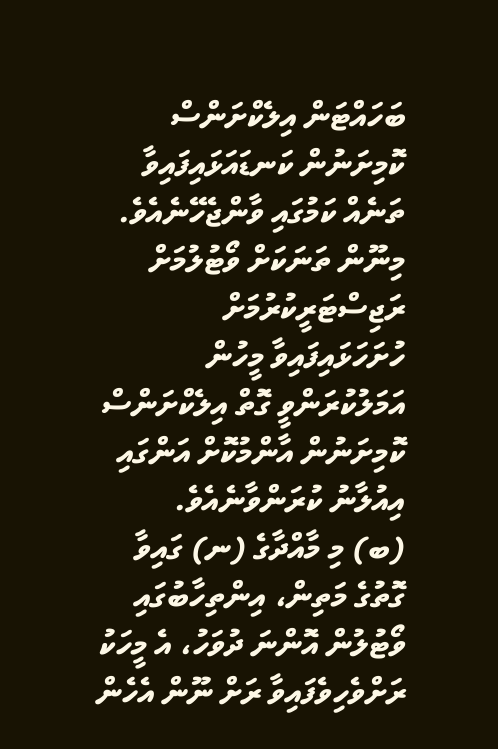ބަހައްޓަން އިލެކްށަންސް ކޮމިށަނުން ކަނޑައަޅައިފައިވާ ތަނެއް ކަމުގައި ވާންޖެހޭނެއެވެ. މިނޫން ތަނަކަށް ވޯޓުލުމަށް ރަޖިސްޓަރީކުރުމަށް ހުށަހަޅައިފައިވާ މީހުން އަމަލުކުރަންވީ ގޮތް އިލެކްށަންސް ކޮމިށަނުން އާންމުކޮށް އަންގައި އިއުލާނު ކުރަންވާނެއެވެ.
(ބ) މި މާއްދާގެ (ނ) ގައިވާ ގޮތުގެ މަތިން، އިންތިހާބުގައި ވޯޓުލުން އޮންނަ ދުވަހު، އެ މީހަކު ރަށްވެހިވެފައިވާ ރަށް ނޫން އެހެން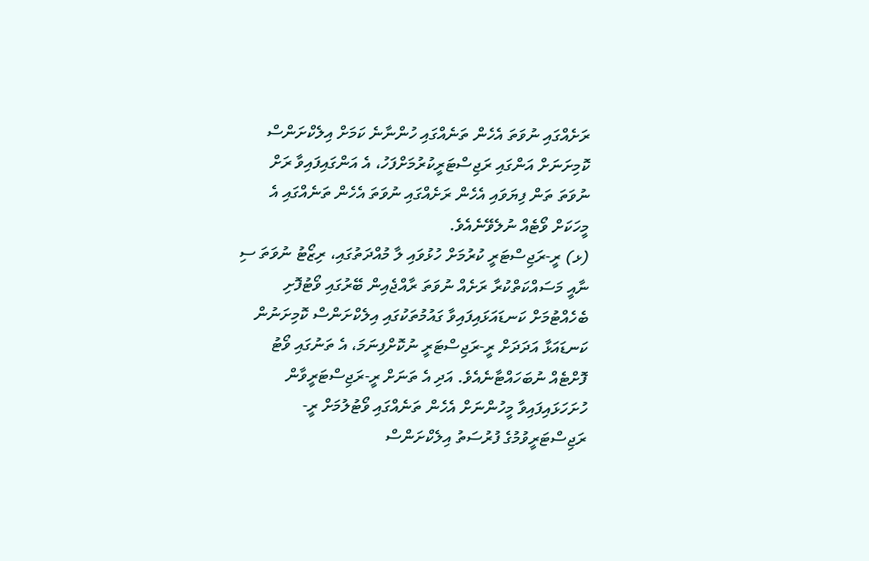ރަށެއްގައި ނުވަތަ އެހެން ތަނެއްގައި ހުންނާނެ ކަމަށް އިލެކްށަންސް ކޮމިށަނަށް އަންގައި ރަޖިސްޓަރީކުރުމަށްފަހު، އެ އަންގައިފައިވާ ރަށް ނުވަތަ ތަން ފިޔަވައި އެހެން ރަށެއްގައި ނުވަތަ އެހެން ތަނެއްގައި އެ މީހަކަށް ވޯޓެއް ނުލެވޭނެއެވެ.
(ޅ) ރީ-ރަޖިސްޓަރީ ކުރުމަށް ހުޅުވައި ލާ މުއްދަތުގައި، ރިޒޯޓު ނުވަތަ ސި ނާއީ މަސައްކަތްކުރާ ރަށެއް ނުވަތަ ރާއްޖެއިން ބޭރުގައި ވޯޓުފޮށި ބެހެއްޓުމަށް ކަނޑައަޅައިފައިވާ ގައުމުތަކުގައި އިލެކްށަންސް ކޮމިށަނުން ކަނޑައަޅާ އަދަދަށް ރީ-ރަޖިސްޓަރީ ނުކޮށްފިނަމަ، އެ ތަނުގައި ވޯޓު ފޮށްޓެއް ނުބަހައްޓާނެއެވެ. އަދި އެ ތަނަށް ރީ-ރަޖިސްޓަރީވާން ހުށަހަޅައިފައިވާ މީހުންނަށް އެހެން ތަނެއްގައި ވޯޓުލުމަށް ރީ-ރަޖިސްޓަރީވުމުގެ ފުރުސަތު އިލެކްށަންސް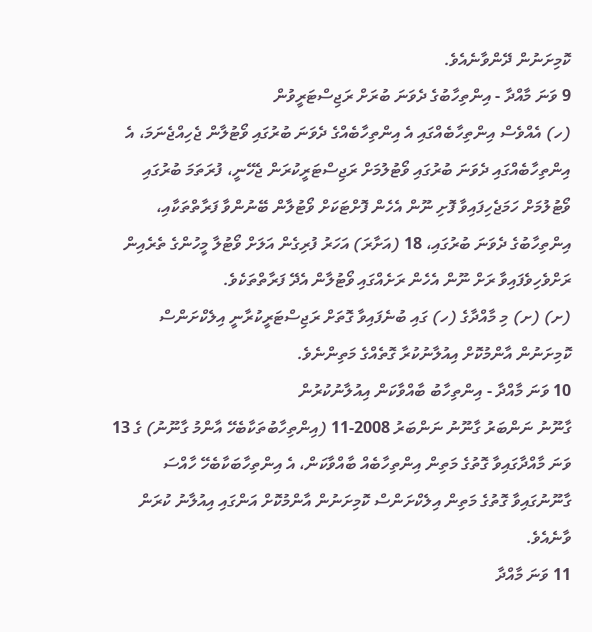ކޮމިށަނުން ދޭންވާނެއެވެ.
9 ވަނަ މާއްދާ - އިންތިހާބުގެ ދެވަނަ ބުރަށް ރަޖިސްޓަރީވުން
(ހ) އެއްވެސް އިންތިހާބެއްގައި އެ އިންތިހާބެއްގެ ދެވަނަ ބުރުގައި ވޯޓުލާން ޖެހިއްޖެނަމަ، އެ އިންތިހާބެއްގައި ދެވަނަ ބުރުގައި ވޯޓުލުމަށް ރަޖިސްޓަރީކުރަން ޖެހޭނީ، ފުރަތަމަ ބުރުގައި ވޯޓުލުމަށް ހަމަޖެހިފައިވާ ފޮށި ނޫން އެހެން ފޮށްޓަކަށް ވޯޓުލާން ބޭނުންވާ ފަރާތްތަކާއި، އިންތިހާބުގެ ދެވަނަ ބުރުގައި، 18 (އަށާރަ) އަހަރު ފުރިގެން އަލަށް ވޯޓުލާ މީހުންގެ ތެރެއިން ރަށްވެހިވެފައިވާ ރަށް ނޫން އެހެން ރަށެއްގައި ވޯޓުލާން އެދޭ ފަރާތްތަކެވެ.
(ށ) (ށ) މި މާއްދާގެ (ހ) ގައި ބުނެފައިވާ ގޮތަށް ރަޖިސްޓަރީކުރާނީ އިލެކްށަންސް ކޮމިށަނުން އާންމުކޮށް އިއުލާނުކުރާ ގޮތެއްގެ މަތިންނެވެ.
10 ވަނަ މާއްދާ - އިންތިހާބު ބާއްވާކަން އިއުލާނުކުރުން
ގާނޫނު ނަންބަރު ގާނޫނު ނަންބަރު 2008-11 (އިންތިހާބުތަކާބެހޭ އާންމު ގާނޫނު) ގެ 13 ވަނަ މާއްދާގައިވާ ގޮތުގެ މަތިން އިންތިހާބެއް ބާއްވާކަން، އެ އިންތިހާބަކާބެހޭ ހާއްސަ ގާނޫނުގައިވާ ގޮތުގެ މަތިން އިލެކްށަންސް ކޮމިށަނުން އާންމުކޮށް އަންގައި އިއުލާނު ކުރަން ވާނެއެވެ.
11 ވަނަ މާއްދާ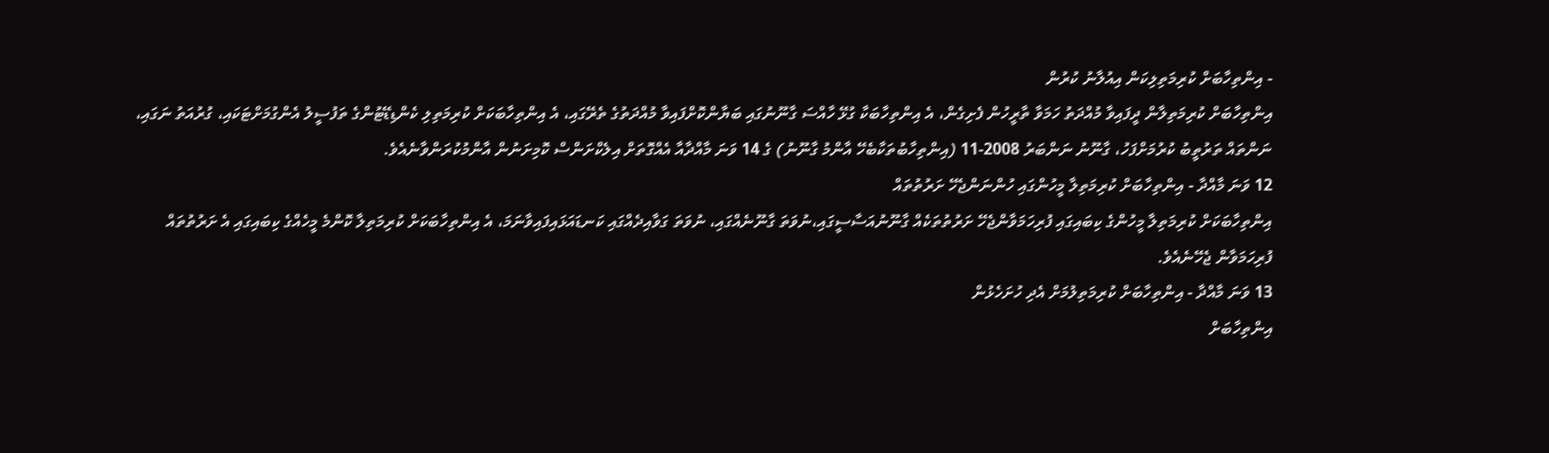- އިންތިހާބަށް ކުރިމަތިލިކަން އިއުލާނު ކުރުން
އިންތިހާބަށް ކުރިމަތިލާން ދީފައިވާ މުއްދަތު ހަމަވާ ތާރީހުން ފެށިގެން، އެ އިންތިހާބަކާ ގުޅޭ ހާއްސަ ގާނޫނުގައި ބަޔާންކޮށްފައިވާ މުއްދަތުގެ ތެރޭގައި، އެ އިންތިހާބަކަށް ކުރިމަތިލި ކެންޑިޑޭޓުންގެ ތަފުސީލު އެންގުމަށްޓަކައި، ގުރުއަތު ނަގައި، ނަންތައް ތަރުތީބު ކުރުމަށްފަހު، ގާނޫނު ނަންބަރު 2008-11 (އިންތިހާބުތަކާބެހޭ އާންމު ގާނޫނު) ގެ 14 ވަނަ މާއްދާއާ އެއްގޮތަށް އިލެކްށަންސް ކޮމިށަނުން އާންމުކުރަންވާނެއެވެ.
12 ވަނަ މާއްދާ - އިންތިހާބަށް ކުރިމަތިލާ މީހުންގައި ހުންނަންޖެހޭ ށަރުތުތައް
އިންތިހާބަކަށް ކުރިމަތިލާ މީހުންގެ ކިބައިގައި ފުރިހަމަވާންޖެހޭ ށަރުތުތަކެއް ގާނޫނުއަސާސީގައި،ނުވަތަ ގާނޫނެއްގައި، ނުވަތަ ގަވާއިދެއްގައި ކަނޑައަޅައިފައިވާނަމަ، އެ އިންތިހާބަކަށް ކުރިމަތިލާ ކޮންމެ މީހެއްގެ ކިބައިގައި އެ ށަރުތުތައް ފުރިހަމަވާން ޖެހޭނެއެވެ.
13 ވަނަ މާއްދާ - އިންތިހާބަށް ކުރިމަތިލުމަށް އެދި ހުށަހެޅުން
އިންތިހާބަށް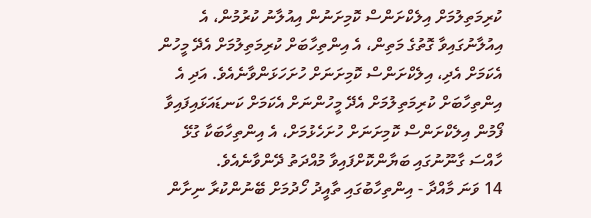ކުރިމަތިލުމަށް އިލެކްށަންސް ކޮމިށަނުން އިއުލާނު ކުރުމުން، އެ އިއުލާނުގައިވާ ގޮތުގެ މަތިން، އެ އިންތިހާބަށް ކުރިމަތިލުމަށް އެދޭ މީހުން އެކަމަށް އެދި، އިލެކްށަންސް ކޮމިށަނަށް ހުށަހަޅަންވާނެއެވެ. އަދި އެ އިންތިހާބަށް ކުރިމަތިލުމަށް އެދޭ މީހުންނަށް އެކަމަށް ކަނޑައަޅައިފައިވާ ފޯމުން އިލެކްށަންސް ކޮމިށަނަށް ހުށަހެޅުމަށް، އެ އިންތިހާބަކާ ގުޅޭ ހާއްސަ ގާނޫނުގައި ބަޔާންކޮށްފައިވާ މުއްދަތު ދޭންވާނެއެވެ.
14 ވަނަ މާއްދާ - އިންތިހާބުގައި ތާއީދު ހޯދުމަށް ބޭނުންކުރާ ނިށާން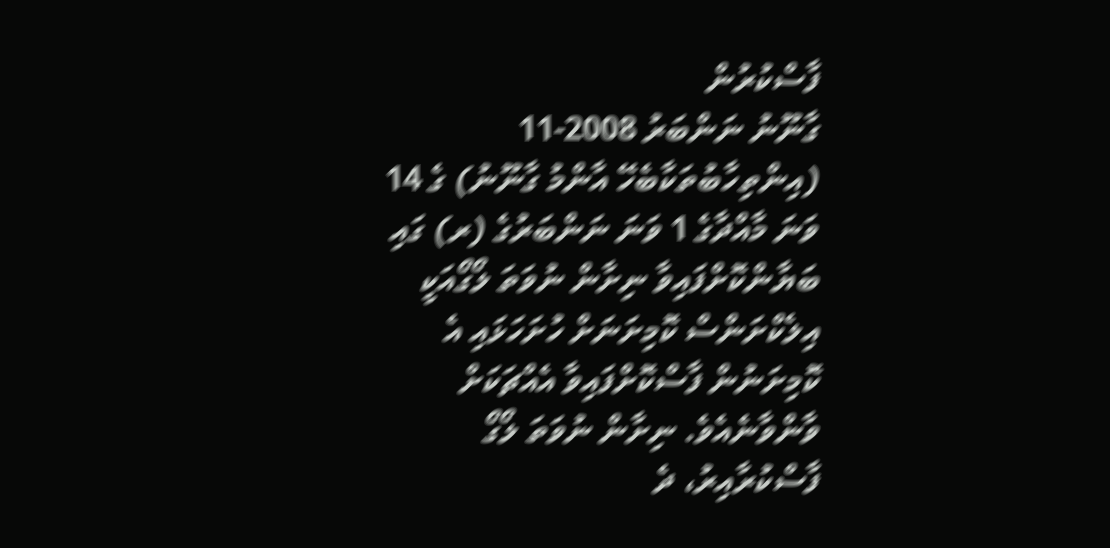ފާސްކުރުން
ގާނޫނު ނަންބަރު 2008-11 (އިންތިހާބުތަކާބެހޭ އާންމު ގާނޫނު) ގެ 14 ވަނަ މާއްދާގެ 1 ވަނަ ނަންބަރުގެ (ރ) ގައި ބަޔާންކޮށްފައިވާ ނިށާން ނުވަތަ ލޯގޯއަކީ އިލެކްށަންސް ކޮމިށަނަށް ހުށަހަޅައި އެ ކޮމިށަނުން ފާސްކޮށްފައިވާ އެއްޗަކަށް ވާންވާނެއެވެ. ނިށާން ނުވަތަ ލޯގޯ ފާސްކުރާއިރު، ދެ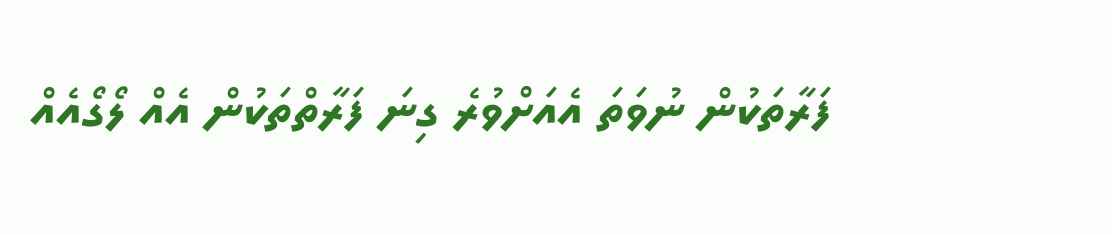ފަރާތަކުން ނުވަތަ އެއަށްވުރެ ގިނަ ފަރާތްތަކުން އެއް ލޯގޯއެއް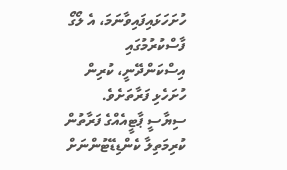ހުށަހަޅައިފައިވާނަމަ، އެ ލޯގޯ ފާސްކުރުމުގައި އިސްކަންދޭނީ، ކުރިން ހުށަހެޅި ފަރާތަށެވެ. ސިޔާސީ ޕާޓީއެއްގެ ފަރާތުން ކުރިމަތިލާ ކެންޑިޑޭޓުންނަށް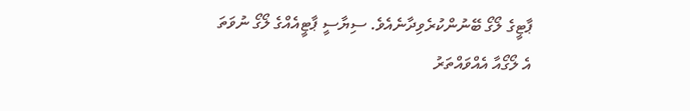ޕާޓީގެ ލޯގޯ ބޭނުންކުރެވިދާނެއެވެ. ސިޔާސީ ޕާޓީއެއްގެ ލޯގޯ ނުވަތަ އެ ލޯގޯއާ އެއްވައްތަރު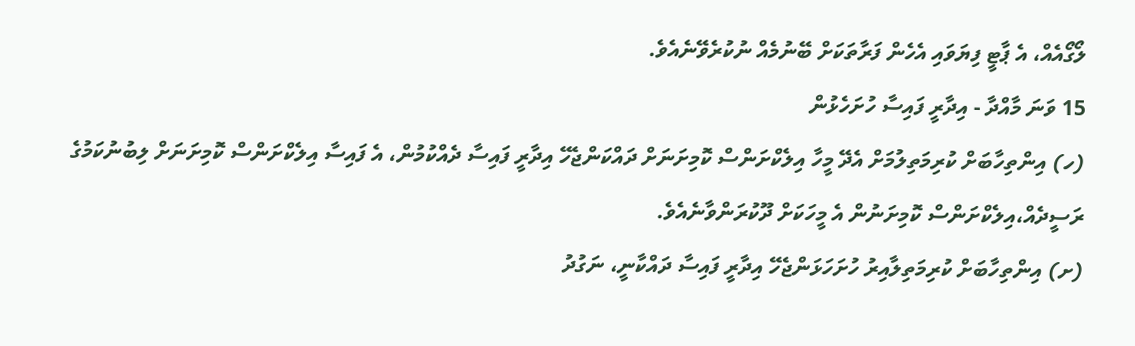ލޯގޯއެއް، އެ ޕާޓީ ފިޔަވައި އެހެން ފަރާތަކަށް ބޭނުމެއް ނުކުރެވޭނެއެވެ.
15 ވަނަ މާއްދާ - އިދާރީ ފައިސާ ހުށަހެޅުން
(ހ) އިންތިހާބަށް ކުރިމަތިލުމަށް އެދޭ މީހާ އިލެކްށަންސް ކޮމިށަނަށް ދައްކަންޖެހޭ އިދާރީ ފައިސާ ދެއްކުމުން، އެ ފައިސާ އިލެކްށަންސް ކޮމިށަނަށް ލިބުނުކަމުގެ ރަސީދެއް،އިލެކްށަންސް ކޮމިށަނުން އެ މީހަކަށް ދޫކުރަންވާނެއެވެ.
(ށ) އިންތިހާބަށް ކުރިމަތިލާއިރު ހުށަހަޅަންޖެހޭ އިދާރީ ފައިސާ ދައްކާނީ، ނަގުދު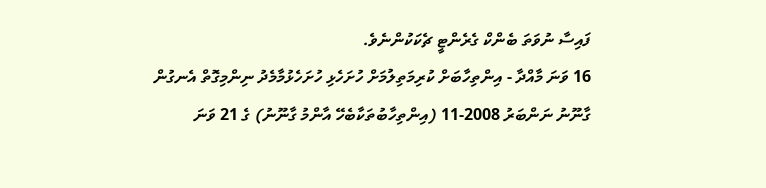ފައިސާ ނުވަތަ ބެންކް ގެރެންޓީ ޗެކަކުންނެވެ.
16 ވަނަ މާއްދާ - އިންތިހާބަށް ކުރިމަތިލުމަށް ހުށަހެޅި ހުށަހެޅުމާމެދު ނިންމިގޮތް އެނގުން
ގާނޫނު ނަންބަރު 2008-11 (އިންތިހާބުތަކާބެހޭ އާންމު ގާނޫނު) ގެ 21 ވަނަ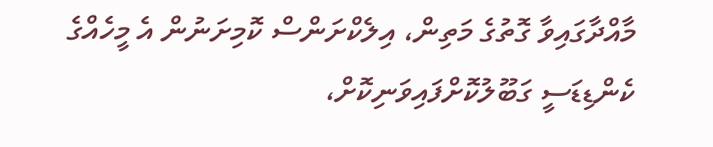މާއްދާގައިވާ ގޮތުގެ މަތިން، އިލެކްށަންސް ކޮމިށަނުން އެ މީހެއްގެ ކެންޑިޑަސީ ގަބޫލުކޮށްފައިވަނިކޮށް،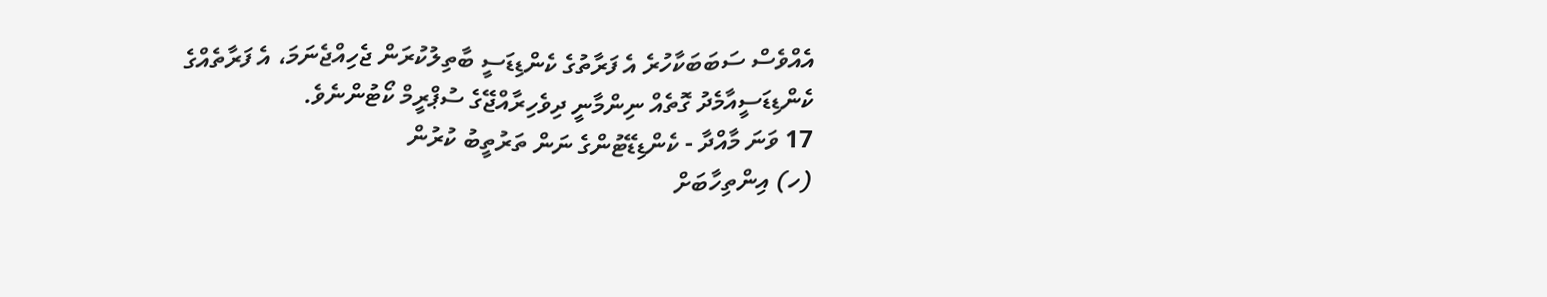އެއްވެސް ސަބަބަކާހުރެ އެ ފަރާތުގެ ކެންޑިޑަސީ ބާތިލުކުރަން ޖެހިއްޖެނަމަ، އެ ފަރާތެއްގެ ކެންޑިޑަސީއާމެދު ގޮތެއް ނިންމާނީ ދިވެހިރާއްޖޭގެ ސުޕްރީމް ކޯޓުންނެވެ.
17 ވަނަ މާއްދާ - ކެންޑިޑޭޓުންގެ ނަން ތަރުތީބު ކުރުން
(ހ) އިންތިހާބަށް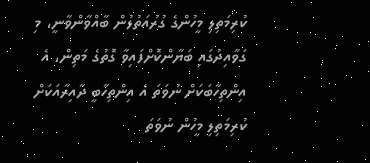ކުރިމަތިލި މީހުންގެ ގުރުއަތުލުން ބާއްވާންވާނީ، މި ގަވާއިދުގައި ބަޔާންކޮށްފައިވާ ގޮތުގެ މަތިން، އެ އިންތިހާބަކަށް ނުވަތަ އެ އިންތިހާބީ ދާއިރާއަކަށް ކުރިމަތިލި މީހުން ނުވަތަ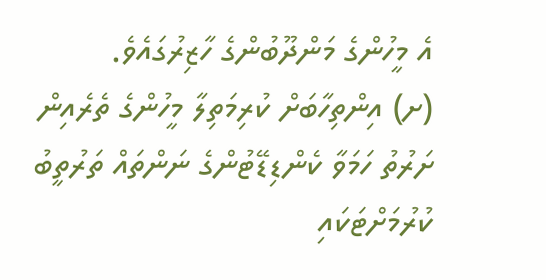އެ މީހުންގެ މަންދޫބުންގެ ހާޒިރުގައެވެ.
(ށ) އިންތިހާބަށް ކުރިމަތިލާ މީހުންގެ ތެރެއިން ށަރުތު ހަމަވާ ކެންޑިޑޭޓުންގެ ނަންތައް ތަރުތީބު ކުރުމަށްޓަކައި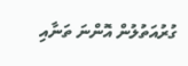ގުރުއަތުލުން އޮންނަ ތަނާއި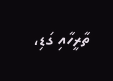ތާރީހާއި ގަޑި،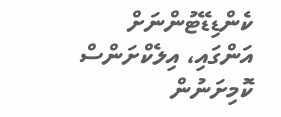ކެންޑިޑޭޓުންނަށް އަންގައި، އިލެކްށަންސް ކޮމިށަނުން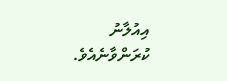އިއުލާނު ކުރަންވާނެއެވެ.